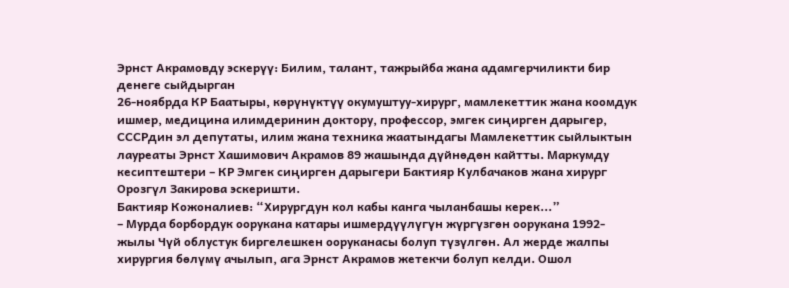Эрнст Акрамовду эскерүү: Билим, талант, тажрыйба жана адамгерчиликти бир денеге сыйдырган
26-ноябрда КР Баатыры, көрүнүктүү окумуштуу-хирург, мамлекеттик жана коомдук ишмер, медицина илимдеринин доктору, профессор, эмгек сиңирген дарыгер, СССРдин эл депутаты, илим жана техника жаатындагы Мамлекеттик сыйлыктын лауреаты Эрнст Хашимович Акрамов 89 жашында дүйнөдөн кайтты. Маркумду кесиптештери – КР Эмгек сиңирген дарыгери Бактияр Кулбачаков жана хирург Орозгүл Закирова эскеришти.
Бактияр Кожоналиев: “Хирургдун кол кабы канга чыланбашы керек...”
– Мурда борбордук оорукана катары ишмердүүлүгүн жүргүзгөн оорукана 1992-жылы Чүй облустук биргелешкен ооруканасы болуп түзүлгөн. Ал жерде жалпы хирургия бөлүмү ачылып, ага Эрнст Акрамов жетекчи болуп келди. Ошол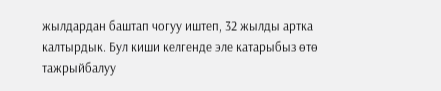жылдардан баштап чогуу иштеп, 32 жылды артка калтырдык. Бул киши келгенде эле катарыбыз өтө тажрыйбалуу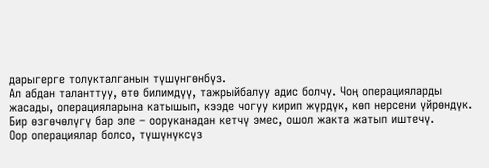дарыгерге толукталганын түшүнгөнбүз.
Ал абдан таланттуу, өтө билимдүү, тажрыйбалуу адис болчу. Чоң операцияларды жасады, операцияларына катышып, кээде чогуу кирип жүрдүк, көп нерсени үйрөндүк.
Бир өзгөчөлүгү бар эле – ооруканадан кетчү эмес, ошол жакта жатып иштечү.
Оор операциялар болсо, түшүнүксүз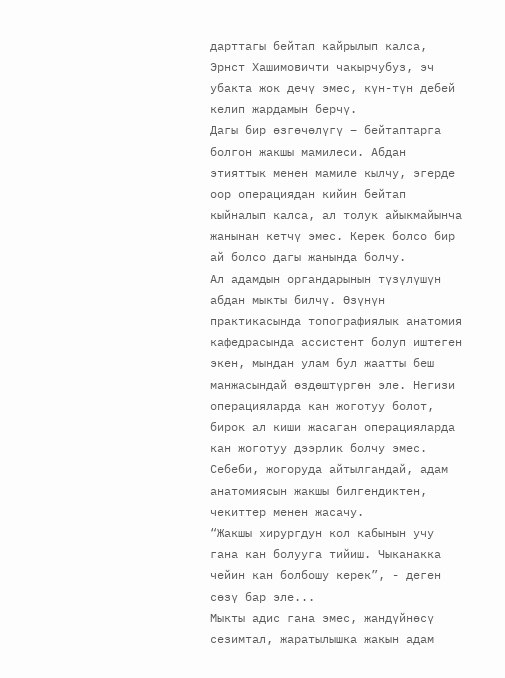дарттагы бейтап кайрылып калса, Эрнст Хашимовичти чакырчубуз, эч убакта жок дечү эмес, күн-түн дебей келип жардамын берчү.
Дагы бир өзгөчөлүгү – бейтаптарга болгон жакшы мамилеси. Абдан этияттык менен мамиле кылчу, эгерде оор операциядан кийин бейтап кыйналып калса, ал толук айыкмайынча жанынан кетчү эмес. Керек болсо бир ай болсо дагы жанында болчу.
Ал адамдын органдарынын түзүлүшүн абдан мыкты билчү. Өзүнүн практикасында топографиялык анатомия кафедрасында ассистент болуп иштеген экен, мындан улам бул жаатты беш манжасындай өздөштүргөн эле. Негизи операцияларда кан жоготуу болот, бирок ал киши жасаган операцияларда кан жоготуу дээрлик болчу эмес. Себеби, жогоруда айтылгандай, адам анатомиясын жакшы билгендиктен, чекиттер менен жасачу.
“Жакшы хирургдун кол кабынын учу гана кан болууга тийиш. Чыканакка чейин кан болбошу керек”, - деген сөзү бар эле...
Мыкты адис гана эмес, жандүйнөсү сезимтал, жаратылышка жакын адам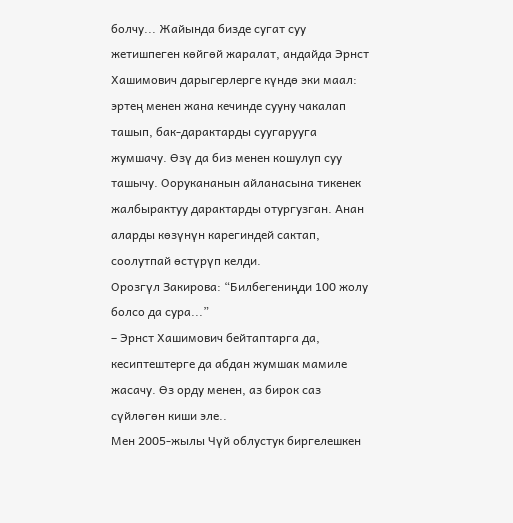болчу... Жайында бизде сугат суу жетишпеген көйгөй жаралат, андайда Эрнст Хашимович дарыгерлерге күндө эки маал: эртең менен жана кечинде сууну чакалап ташып, бак-дарактарды суугарууга жумшачу. Өзү да биз менен кошулуп суу ташычу. Оорукананын айланасына тикенек жалбырактуу дарактарды отургузган. Анан аларды көзүнүн карегиндей сактап, соолутпай өстүрүп келди.
Орозгүл Закирова: “Билбегениңди 100 жолу болсо да сура...”
– Эрнст Хашимович бейтаптарга да, кесиптештерге да абдан жумшак мамиле жасачу. Өз орду менен, аз бирок саз сүйлөгөн киши эле..
Мен 2005-жылы Чүй облустук биргелешкен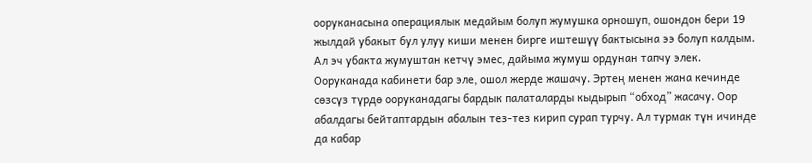ооруканасына операциялык медайым болуп жумушка орношуп, ошондон бери 19 жылдай убакыт бул улуу киши менен бирге иштешүү бактысына ээ болуп калдым.
Ал эч убакта жумуштан кетчү эмес, дайыма жумуш ордунан тапчу элек. Ооруканада кабинети бар эле, ошол жерде жашачу. Эртең менен жана кечинде сөзсүз түрдө ооруканадагы бардык палаталарды кыдырып “обход” жасачу. Оор абалдагы бейтаптардын абалын тез-тез кирип сурап турчу. Ал турмак түн ичинде да кабар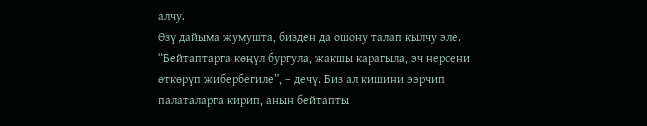алчу.
Өзү дайыма жумушта, бизден да ошону талап кылчу эле. “Бейтаптарга көңүл бургула, жакшы карагыла, эч нерсени өткөрүп жибербегиле”, – дечү. Биз ал кишини ээрчип палаталарга кирип, анын бейтапты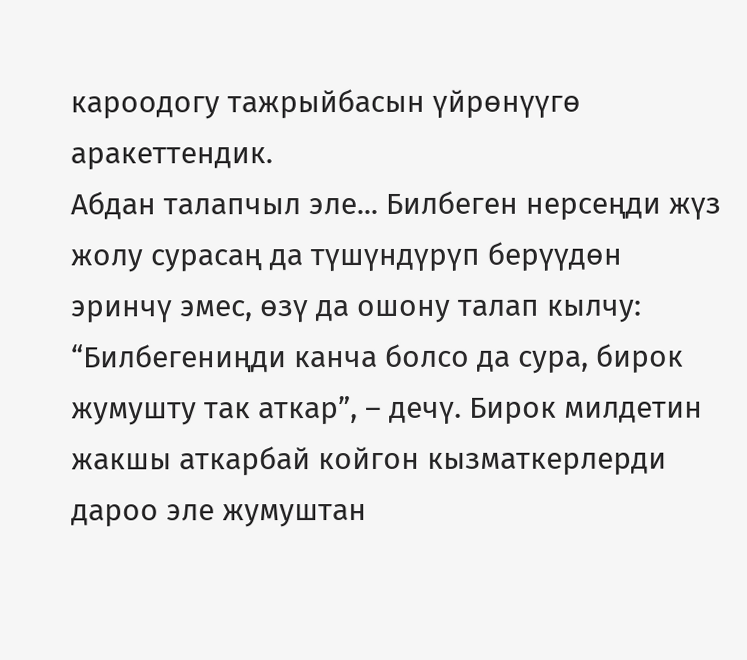кароодогу тажрыйбасын үйрөнүүгө аракеттендик.
Абдан талапчыл эле... Билбеген нерсеңди жүз жолу сурасаң да түшүндүрүп берүүдөн эринчү эмес, өзү да ошону талап кылчу: “Билбегениңди канча болсо да сура, бирок жумушту так аткар”, – дечү. Бирок милдетин жакшы аткарбай койгон кызматкерлерди дароо эле жумуштан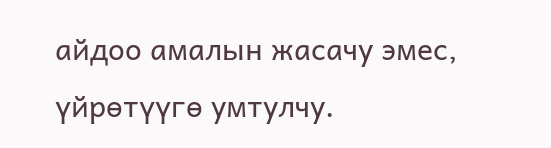айдоо амалын жасачу эмес, үйрөтүүгө умтулчу.